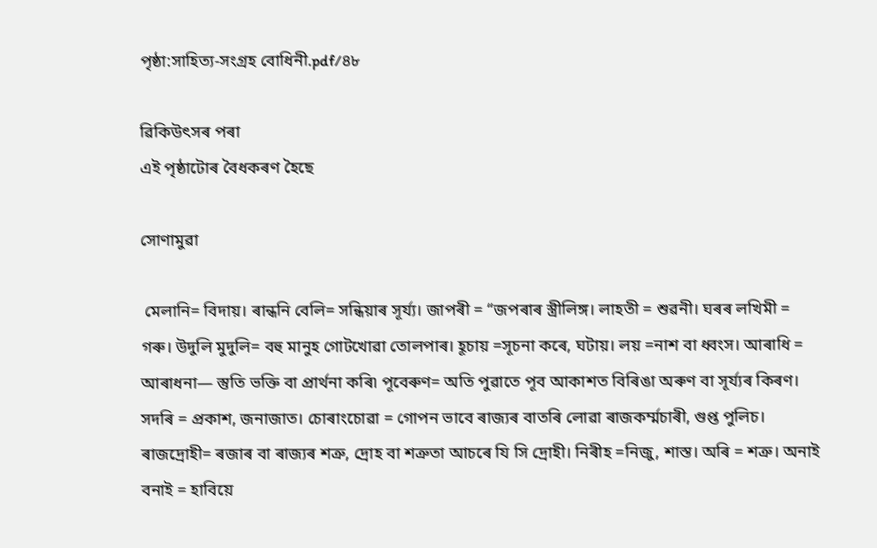পৃষ্ঠা:সাহিত্য-সংগ্ৰহ বোধিনী.pdf/৪৮

ৱিকিউৎসৰ পৰা
এই পৃষ্ঠাটোৰ বৈধকৰণ হৈছে

সোণামুৱা

 মেলানি= বিদায়। ৰান্ধনি বেলি= সন্ধিয়াৰ সূৰ্য্য। জাপৰী = “জপৰাৰ স্ত্ৰীলিঙ্গ। লাহতী = শুৱনী। ঘৰৰ লখিমী = গৰু। উদুলি মুদুলি= বহু মানুহ গোটখোৱা তোলপাৰ। হূচায় =সূচনা কৰে, ঘটায়। লয় =নাশ বা ধ্বংস। আৰাধি = আৰাধনা— স্তুতি ভক্তি বা প্ৰাৰ্থনা কৰি৷ পূবেৰুণ= অতি পুৱাতে পূব আকাশত বিৰিঙা অৰুণ বা সূৰ্য্যৰ কিৰণ। সদৰি = প্ৰকাশ, জনাজাত। চোৰাংচোৱা = গোপন ভাবে ৰাজ্যৰ বাতৰি লোৱা ৰাজকৰ্ম্মচাৰী, গুপ্ত পুলিচ। ৰাজদ্ৰোহী= ৰজাৰ বা ৰাজ্যৰ শত্ৰু, দ্ৰোহ বা শত্ৰুতা আচৰে যি সি দ্ৰোহী। নিৰীহ =নিজু, শাস্ত। অৰি = শত্ৰু। অনাই বনাই = হাবিয়ে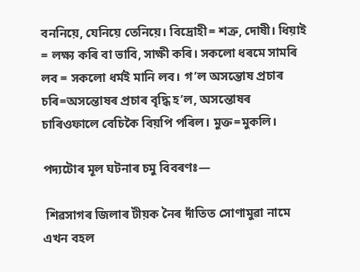বননিয়ে, যেনিয়ে তেনিয়ে। বিদ্ৰোহী= শত্ৰু, দোষী। ধিয়াই = লক্ষ্য কৰি বা ভাবি, সাক্ষী কৰি। সকলো ধৰমে সামৰি লব = সকলো ধৰ্মই মানি লব। গ’ল অসন্তোষ প্ৰচাৰ চৰি=অসন্তোষৰ প্ৰচাৰ বৃদ্ধি হ’ল, অসন্তোষৰ চাৰিওফালে বেচিকৈ বিয়পি পৰিল। মুক্ত=মুকলি।

পদ্যটোৰ মূল ঘটনাৰ চমু বিবৰণঃ—

 শিৱসাগৰ জিলাৰ টীয়ক নৈৰ দাঁতিত সোণামুৱা নামে এখন বহল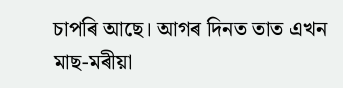চাপৰি আছে। আগৰ দিনত তাত এখন মাছ-মৰীয়া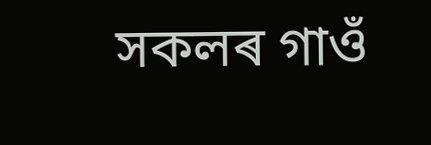সকলৰ গাওঁ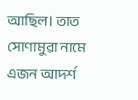আছিল। তাত সোণামুৱা নামে এজন আদৰ্শ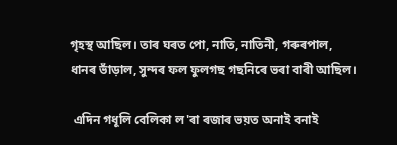গৃহস্থ আছিল। তাৰ ঘৰত পো, নাতি, নাতিনী, গৰুৰপাল, ধানৰ ভাঁড়াল, সুন্দৰ ফল ফুলগছ গছনিৰে ভৰা বাৰী আছিল।

 এদিন গধূলি বেলিকা ল'ৰা ৰজাৰ ভয়ত অনাই বনাই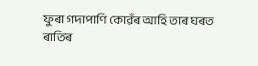ফুৰা গদাপাণি কোৱঁৰ আহি তাৰ ঘৰত ৰাতিৰ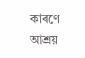কাৰণে আশ্ৰয়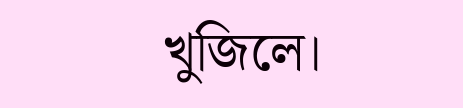খুজিলে।